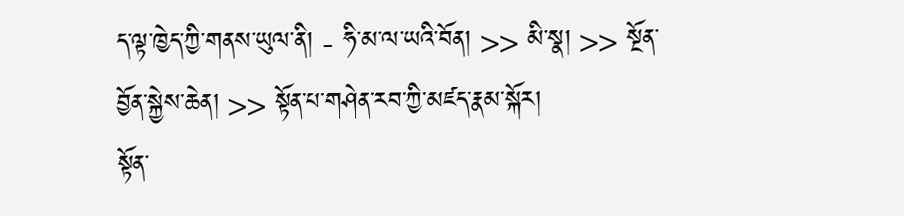ད་ལྟ་ཁྱེད་ཀྱི་གནས་ཡུལ་ནི། - ཧི་མ་ལ་ཡའི་བོན། >> མི་སྣ། >> སྔོན་བྱོན་སྐྱེས་ཆེན། >> སྟོན་པ་གཤེན་རབ་ཀྱི་མཛད་རྣམ་སྐོར།
སྟོན་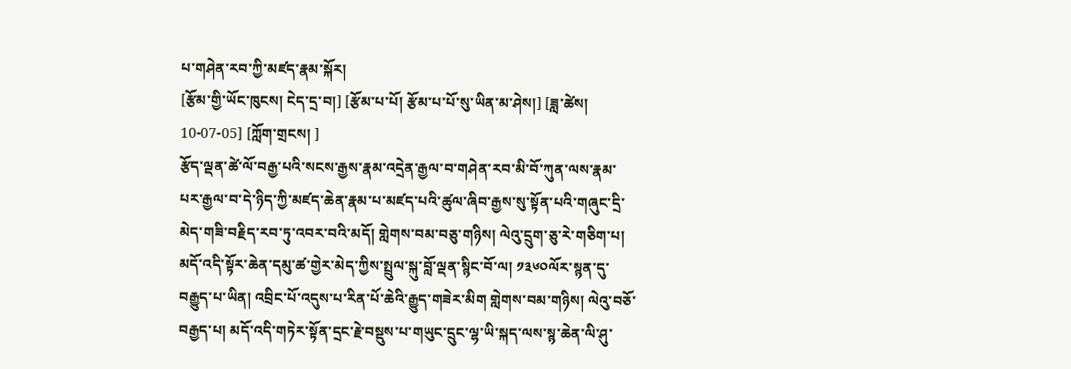པ་གཤེན་རབ་ཀྱི་མཛད་རྣམ་སྐོར།
[རྩོམ་གྱི་ཡོང་ཁུངས། ངེད་དྲ་བ།] [རྩོམ་པ་པོ། རྩོམ་པ་པོ་སུ་ཡིན་མ་ཤེས།] [ཟླ་ཚེས། 10-07-05] [ཀློག་གྲངས། ]
རྩོད་ལྡན་ཚེ་ལོ་བརྒྱ་པའི་སངས་རྒྱས་རྣམ་འདྲེན་རྒྱལ་བ་གཤེན་རབ་མི་བོ་ཀུན་ལས་རྣམ་པར་རྒྱལ་བ་དེ་ཉིད་ཀྱི་མཛད་ཆེན་རྣམ་པ་མཛད་པའི་ཚུལ་ཞིབ་རྒྱས་སུ་སྟོན་པའི་གཞུང་དྲི་མེད་གཟི་བརྗིད་རབ་ཏུ་འབར་བའི་མདོ། གླེགས་བམ་བཅུ་གཉིས། ལེའུ་དྲུག་ཅུ་རེ་གཅིག་པ། མདོ་འདི་སྟོར་ཆེན་དམུ་ཚ་གྱེར་མེད་ཀྱིས་སྤྲུལ་སྐུ་བློ་ལྡན་སྙིང་བོ་ལ། ༡༣༦༠ལོར་སྙན་དུ་བརྒྱུད་པ་ཡིན། འབྲིང་པོ་འདུས་པ་རིན་པོ་ཆེའི་རྒྱུད་གཟེར་མིག གླེགས་བམ་གཉིས། ལེའུ་བཅོ་བརྒྱད་པ། མདོ་འདི་གཏེར་སྟོན་དྲང་རྗེ་བསྡུས་པ་གཡུང་དྲུང་ལྷ་ཡི་སྐད་ལས་སྙ་ཆེན་ལི་ཤུ་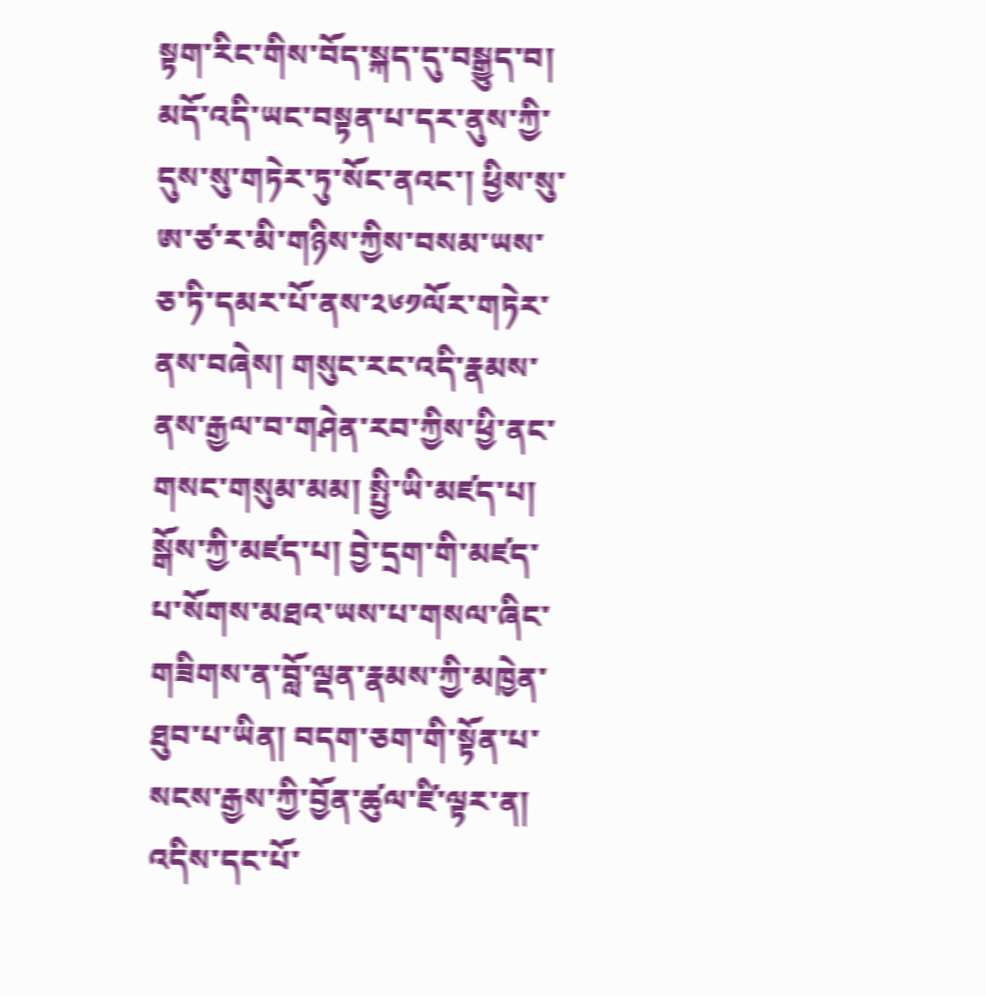སྟག་རིང་གིས་བོད་སྐད་དུ་བསྒྱུད་བ། མདོ་འདི་ཡང་བསྟན་པ་དར་ནུས་ཀྱི་དུས་སུ་གཏེར་ཏུ་སོང་ནའང་། ཕྱིས་སུ་ཨ་ཙ་ར་མི་གཉིས་ཀྱིས་བསམ་ཡས་ཅ་ཏི་དམར་པོ་ནས་༢༦༡ལོར་གཏེར་ནས་བཞེས། གསུང་རང་འདི་རྣམས་ནས་རྒྱལ་བ་གཤེན་རབ་ཀྱིས་ཕྱི་ནང་གསང་གསུམ་མམ། སྤྱི་ཡི་མཛད་པ། སྒོས་ཀྱི་མཛད་པ། བྱེ་དྲག་གི་མཛད་པ་སོགས་མཐའ་ཡས་པ་གསལ་ཞིང་གཟིགས་ན་བློ་ལྡན་རྣམས་ཀྱི་མཁྱེན་ཐུབ་པ་ཡིན། བདག་ཅག་གི་སྟོན་པ་སངས་རྒྱས་ཀྱི་བྱོན་ཚུལ་ཛི་ལྟར་ན། འདིས་དང་པོ་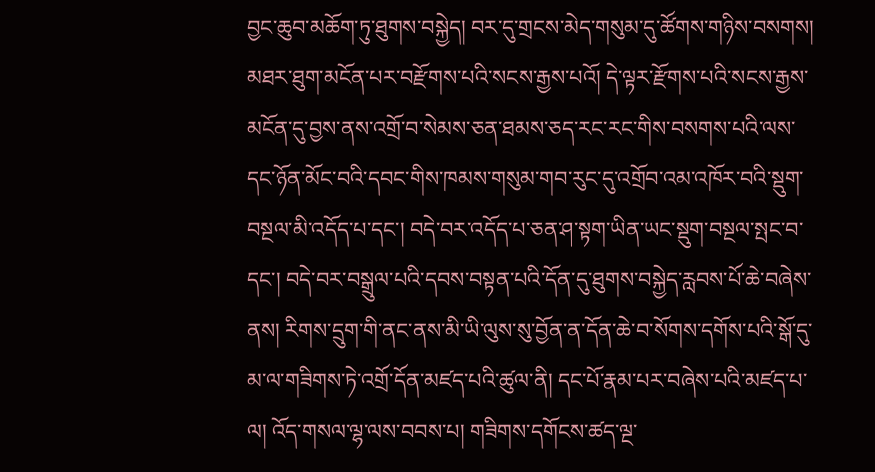བྱང་ཆུབ་མཆོག་ཏུ་ཐུགས་བསྐྱེད། བར་དུ་གྲངས་མེད་གསུམ་དུ་ཚོགས་གཉིས་བསགས། མཐར་ཐུག་མངོན་པར་བརྫོགས་པའི་སངས་རྒྱས་པའོ། དེ་ལྟར་རྫོགས་པའི་སངས་རྒྱས་མངོན་དུ་བྱས་ནས་འགྲོ་བ་སེམས་ཅན་ཐམས་ཅད་རང་རང་གིས་བསགས་པའི་ལས་དང་ཉོན་མོང་བའི་དབང་གིས་ཁམས་གསུམ་གབ་རུང་དུ་འགྲོབ་འམ་འཁོར་བའི་སྡུག་བསྔལ་མི་འདོད་པ་དང་། བདེ་བར་འདོད་པ་ཅན་ཤ་སྟག་ཡིན་ཡང་སྡུག་བསྔལ་སྤང་བ་དང་། བདེ་བར་བསྒྲུལ་པའི་དབས་བསྟན་པའི་དོན་དུ་ཐུགས་བསྐྱེད་རླབས་པོ་ཆེ་བཞེས་ནས། རིགས་དྲུག་གི་ནང་ནས་མི་ཡི་ལུས་སུ་བྱོན་ན་དོན་ཆེ་བ་སོགས་དགོས་པའི་སྒོ་དུ་མ་ལ་གཟིགས་ཏེ་འགྲོ་དོན་མཛད་པའི་ཚུལ་ནི། དང་པོ་རྣམ་པར་བཞེས་པའི་མཛད་པ་ལ། འོད་གསལ་ལྷ་ལས་བབས་པ། གཟིགས་དགོངས་ཚད་ལྔ་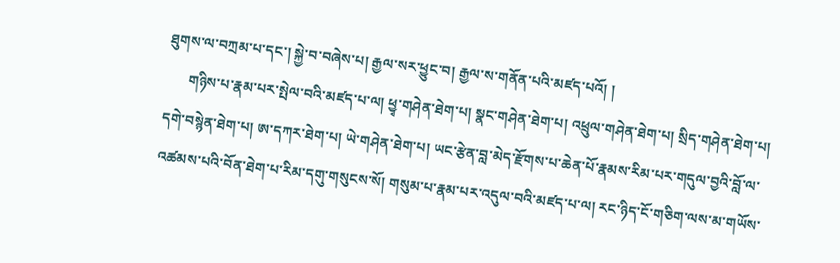ཐུགས་ལ་བཀྲམ་པ་དང་། སྐྱེ་བ་བཞེས་པ། རྒྱལ་སར་ཕྱུང་བ། རྒྱལ་ས་གནོན་པའི་མཛད་པའོ། །
      གཉིས་པ་རྣམ་པར་སྤེལ་བའི་མཛད་པ་ལ། ཕྱྭ་གཤེན་ཐེག་པ། སྣང་གཤེན་ཐེག་པ། འཕྲུལ་གཤེན་ཐེག་པ། སྲིད་གཤེན་ཐེག་པ། དགེ་བསྙེན་ཐེག་པ། ཨ་དཀར་ཐེག་པ། ཡེ་གཤེན་ཐེག་པ། ཡང་རྩེན་བླ་མེད་རྫོགས་པ་ཆེན་པོ་རྣམས་རིམ་པར་གདུལ་བྱའི་བློ་ལ་འཚམས་པའི་བོན་ཐེག་པ་རིམ་དགུ་གསུངས་སོ། གསུམ་པ་རྣམ་པར་འདུལ་བའི་མཛད་པ་ལ། རང་ཉིད་ངོ་གཅིག་ལས་མ་གཡོས་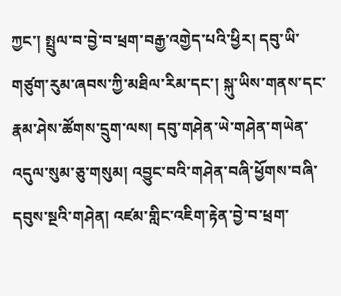ཀྱང་། སྤྲུལ་བ་བྱེ་བ་ཕྲག་བརྒྱ་འགྱེད་པའི་ཕྱིར། དབུ་ཡི་གཙུག་རུམ་ཞབས་ཀྱི་མཐིལ་རིམ་དང་། སྐུ་ཡིས་གནས་དང་རྣམ་ཤེས་ཚོགས་དྲུག་ལས། དབུ་གཤེན་ཡེ་གཤེན་གཡེན་འདུལ་སུམ་ཅུ་གསུམ། འབྱུང་བའི་གཤེན་བཞི་ཕྱོགས་བཞི་དབུས་སྔའི་གཤེན། འཛམ་གླིང་འཇིག་རྟེན་བྱེ་བ་ཕྲག་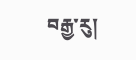བརྒྱ་རུ།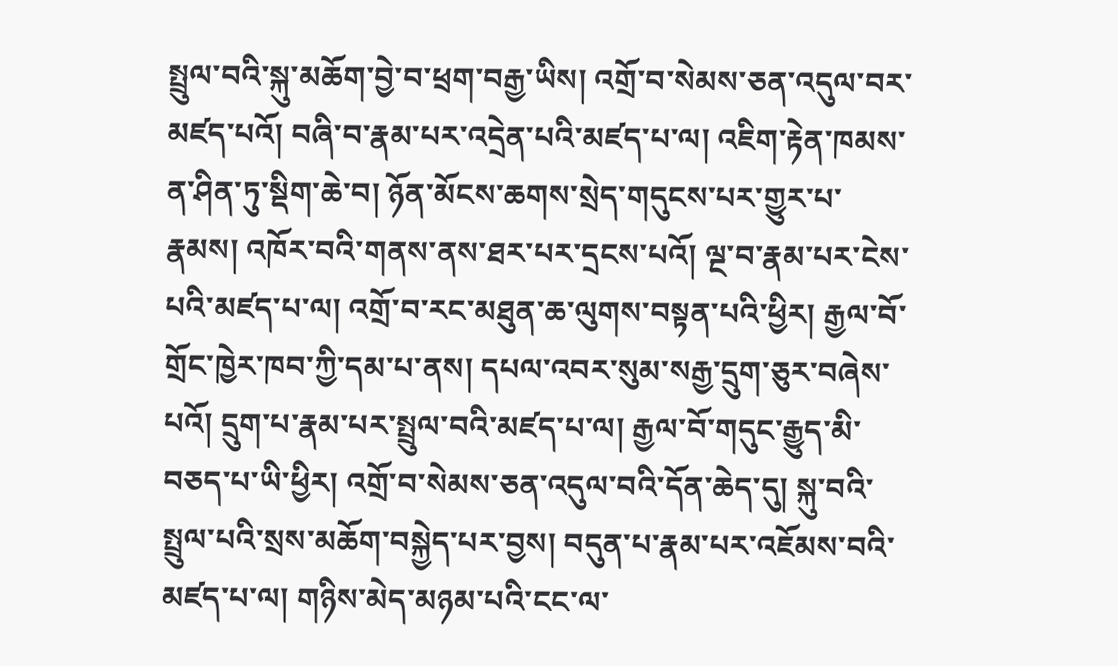སྤྲུལ་བའི་སྐུ་མཆོག་བྱེ་བ་ཕྲག་བརྒྱ་ཡིས། འགྲོ་བ་སེམས་ཅན་འདུལ་བར་མཛད་པའོ། བཞི་བ་རྣམ་པར་འདྲེན་པའི་མཛད་པ་ལ། འཇིག་རྟེན་ཁམས་ན་ཤིན་ཏུ་སྡིག་ཆེ་བ། ཉོན་མོངས་ཆགས་སྲེད་གདུངས་པར་གྱུར་པ་རྣམས། འཁོར་བའི་གནས་ནས་ཐར་པར་དྲངས་པའོ། ལྔ་བ་རྣམ་པར་ངེས་པའི་མཛད་པ་ལ། འགྲོ་བ་རང་མཐུན་ཆ་ལུགས་བསྟན་པའི་ཕྱིར། རྒྱལ་བོ་གྲོང་ཁྱེར་ཁབ་ཀྱི་དམ་པ་ནས། དཔལ་འབར་སུམ་སརྒྱ་དྲུག་ཅུར་བཞེས་པའོ། དྲུག་པ་རྣམ་པར་སྤྲུལ་བའི་མཛད་པ་ལ། རྒྱལ་བོ་གདུང་རྒྱུད་མི་བཅད་པ་ཡི་ཕྱིར། འགྲོ་བ་སེམས་ཅན་འདུལ་བའི་དོན་ཆེད་དུ། སྐུ་བའི་སྤྲུལ་པའི་སྲས་མཆོག་བསྐྱེད་པར་བྱས། བདུན་པ་རྣམ་པར་འཇོམས་བའི་མཛད་པ་ལ། གཉིས་མེད་མཉམ་པའི་ངང་ལ་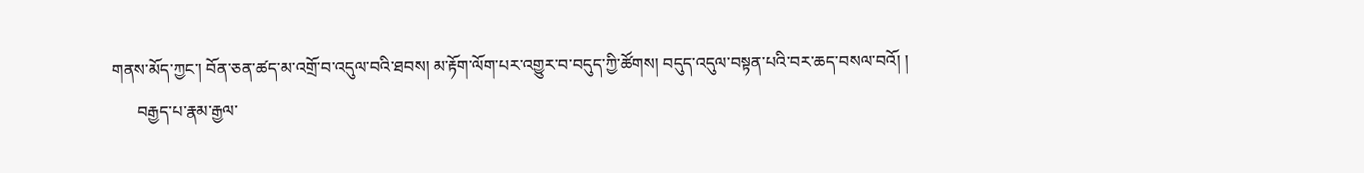གནས་མོད་ཀྱང་། བོན་ཅན་ཚད་མ་འགྲོ་བ་འདུལ་བའི་ཐབས། མ་རྟོག་ལོག་པར་འགྱུར་བ་བདུད་ཀྱི་ཚོགས། བདུད་འདུལ་བསྟན་པའི་བར་ཆད་བསལ་བའོ། །
      བརྒྱད་པ་རྣམ་རྒྱལ་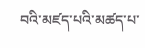བའི་མཛད་པའི་མཚད་པ་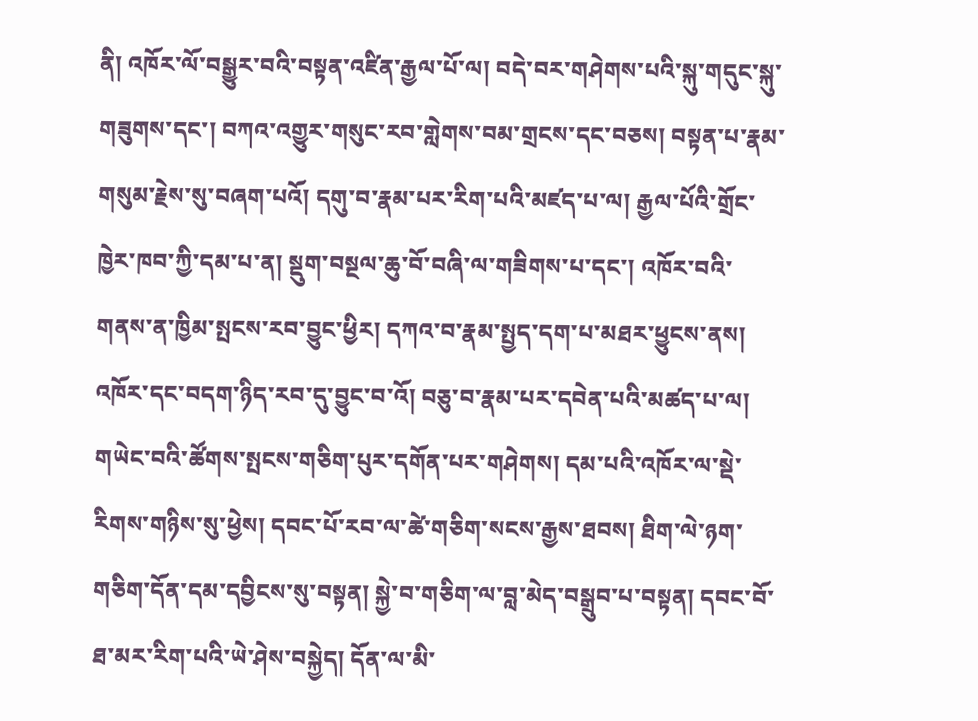ནི། འཁོར་ལོ་བསྒྱུར་བའི་བསྟན་འཛིན་རྒྱལ་པོ་ལ། བདེ་བར་གཤེགས་པའི་སྐུ་གདུང་སྐུ་གཟུགས་དང་། བཀའ་འགྱུར་གསུང་རབ་གླེགས་བམ་གྲངས་དང་བཅས། བསྟན་པ་རྣམ་གསུམ་རྗེས་སུ་བཞག་པའོ། དགུ་བ་རྣམ་པར་རིག་པའི་མཛད་པ་ལ། རྒྱལ་པོའི་གྲོང་ཁྱེར་ཁབ་ཀྱི་དམ་པ་ན། སྡུག་བསྔལ་ཆུ་བོ་བཞི་ལ་གཟིགས་པ་དང་། འཁོར་བའི་གནས་ན་ཁྱིམ་སྤངས་རབ་བྱུང་ཕྱིར། དཀའ་བ་རྣམ་སྤྱད་དག་པ་མཐར་ཕྱུངས་ནས། འཁོར་དང་བདག་ཉིད་རབ་དུ་བྱུང་བ་འོ། བཅུ་བ་རྣམ་པར་དབེན་པའི་མཚད་པ་ལ། གཡེང་བའི་ཚོགས་སྤངས་གཅིག་པུར་དགོན་པར་གཤེགས། དམ་པའི་འཁོར་ལ་སྡེ་རིགས་གཉིས་སུ་ཕྱེས། དབང་པོ་རབ་ལ་ཚེ་གཅིག་སངས་རྒྱས་ཐབས། ཐིག་ལེ་ཉག་གཅིག་དོན་དམ་དབྱིངས་སུ་བསྟན། སྐྱེ་བ་གཅིག་ལ་བླ་མེད་བསྒྲུབ་པ་བསྟན། དབང་བོ་ཐ་མར་རིག་པའི་ཡེ་ཤེས་བསྐྱེད། དོན་ལ་མི་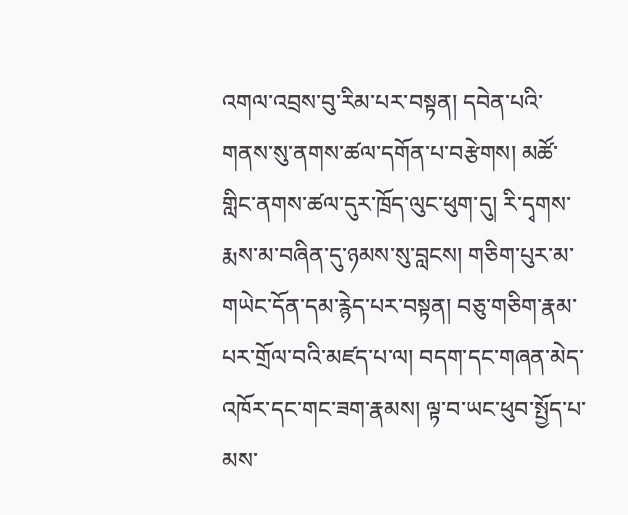འགལ་འབྲས་བུ་རིམ་པར་བསྟན། དབེན་པའི་གནས་སུ་ནགས་ཚལ་དགོན་པ་བརྩེགས། མཚོ་གླིང་ནགས་ཚལ་དུར་ཁྲོད་ལུང་ཕུག་དུ། རི་དྭགས་རྨས་མ་བཞིན་དུ་ཉམས་སུ་བླངས། གཅིག་པུར་མ་གཡེང་དོན་དམ་རྙེད་པར་བསྟན། བཅུ་གཅིག་རྣམ་པར་གྲོལ་བའི་མཛད་པ་ལ། བདག་དང་གཞན་མེད་འཁོར་དང་གང་ཟག་རྣམས། ལྟ་བ་ཡང་ཕུབ་སྤྱོད་པ་མས་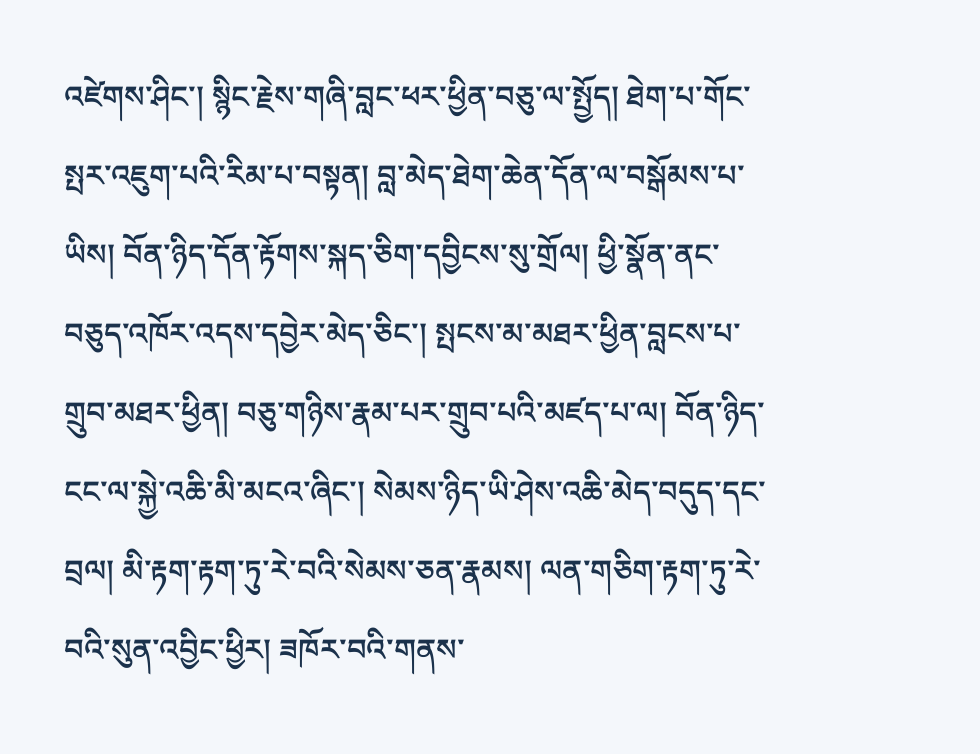འཛེགས་ཤིང་། སྙིང་རྗེས་གཞི་བླང་ཕར་ཕྱིན་བཅུ་ལ་སྤྱོད། ཐེག་པ་གོང་སྤར་འཇུག་པའི་རིམ་པ་བསྟན། བླ་མེད་ཐེག་ཆེན་དོན་ལ་བསྒོམས་པ་ཡིས། བོན་ཉིད་དོན་རྟོགས་སྐད་ཅིག་དབྱིངས་སུ་གྲོལ། ཕྱི་སྣོན་ནང་བཅུད་འཁོར་འདས་དབྱེར་མེད་ཅིང་། སྤངས་མ་མཐར་ཕྱིན་བླངས་པ་གྲུབ་མཐར་ཕྱིན། བཅུ་གཉིས་རྣམ་པར་གྲུབ་པའི་མཛད་པ་ལ། བོན་ཉིད་ངང་ལ་སྐྱེ་འཆི་མི་མངའ་ཞིང་། སེམས་ཉིད་ཡི་ཤེས་འཆི་མེད་བདུད་དང་བྲལ། མི་རྟག་རྟག་ཏུ་རེ་བའི་སེམས་ཅན་རྣམས། ལན་གཅིག་རྟག་ཏུ་རེ་བའི་སུན་འབྱིང་ཕྱིར། ཟཁོར་བའི་གནས་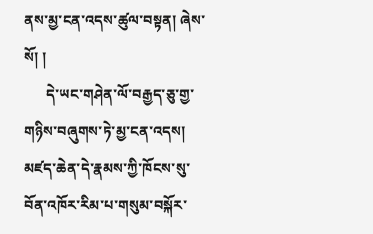ནས་མྱ་ངན་འདས་ཚུལ་བསྟན། ཞེས་སོ། །
      དེ་ཡང་གཤེན་ལོ་བརྒྱད་ཅུ་གྱ་གཉིས་བཞུགས་ཏེ་མྱ་ངན་འདས། མཛད་ཆེན་དེ་རྣམས་ཀྱི་ཁོངས་སུ་བོན་འཁོར་རིམ་པ་གསུམ་བསྐོར་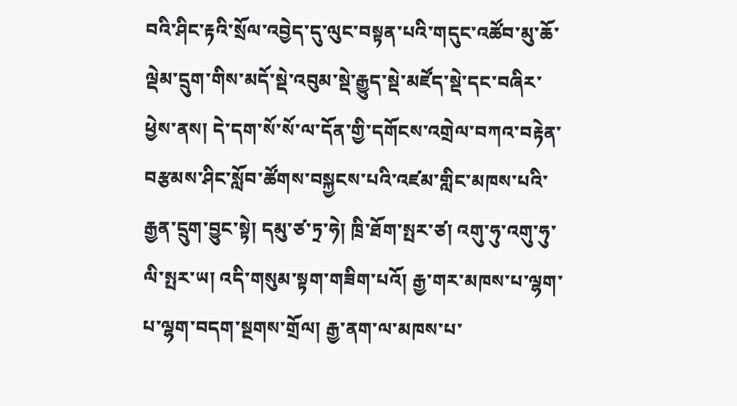བའི་ཤིང་རྟའི་སྲོལ་འབྱེད་དུ་ལུང་བསྟན་པའི་གདུང་འཚོབ་མུ་ཆོ་ལྡེམ་དྲུག་གིས་མདོ་སྡེ་འབུམ་སྡེ་རྒྱུད་སྡེ་མཛོད་སྡེ་དང་བཞིར་ཕྱེས་ནས། དེ་དག་སོ་སོ་ལ་དོན་གྱི་དགོངས་འགྲེལ་བཀའ་བརྟེན་བརྩམས་ཤིང་སློབ་ཚོགས་བསྐྱངས་པའི་འཛམ་གླིང་མཁས་པའི་རྒྱན་དྲུག་བྱུང་སྟེ། དམུ་ཙ་ཏྲ་ཧེ། ཁྲི་ཐོག་སྤར་ཙ། འགུ་ཧུ་འགུ་ཧུ་ལི་སྤར་ཡ། འདི་གསུམ་སྟག་གཟིག་པའོ། རྒྱ་གར་མཁས་པ་ལྷག་པ་ལྷག་བདག་སྔགས་གྲོལ། རྒྱ་ནག་ལ་མཁས་པ་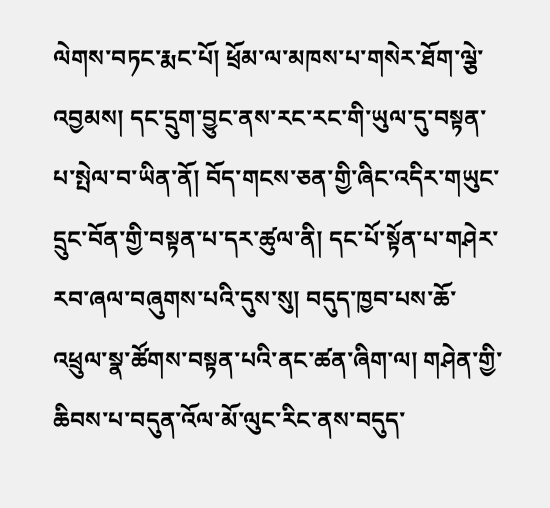ལེགས་བཏང་རྨང་པོ། ཕྲོམ་ལ་མཁས་པ་གསེར་ཐོག་ལྕེ་འབྱམས། དང་དྲུག་བྱུང་ནས་རང་རང་གི་ཡུལ་དུ་བསྟན་པ་སྤེལ་བ་ཡིན་ནོ། བོད་གངས་ཅན་གྱི་ཞིང་འདིར་གཡུང་དྲུང་བོན་གྱི་བསྟན་པ་དར་ཚུལ་ནི། དང་པོ་སྟོན་པ་གཤེར་རབ་ཞལ་བཞུགས་པའི་དུས་སུ། བདུད་ཁྱབ་པས་ཆོ་འཕྲུལ་སྣ་ཚོགས་བསྟན་པའི་ནང་ཚན་ཞིག་ལ། གཤེན་གྱི་ཆིབས་པ་བདུན་འོལ་མོ་ལུང་རིང་ནས་བདུད་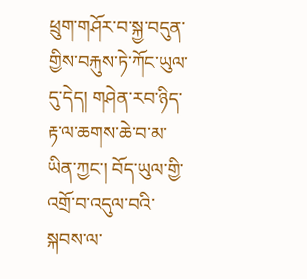ཕྲུག་གཤོར་བ་སྐྱ་བདུན་གྱིས་བརྐུས་ཏེ་ཀོང་ཡུལ་དུ་དེད། གཤེན་རབ་ཉིད་རྟ་ལ་ཆགས་ཆེ་བ་མ་ཡིན་ཀྱང་། བོད་ཡུལ་གྱི་འགྲོ་བ་འདུལ་བའི་སྐབས་ལ་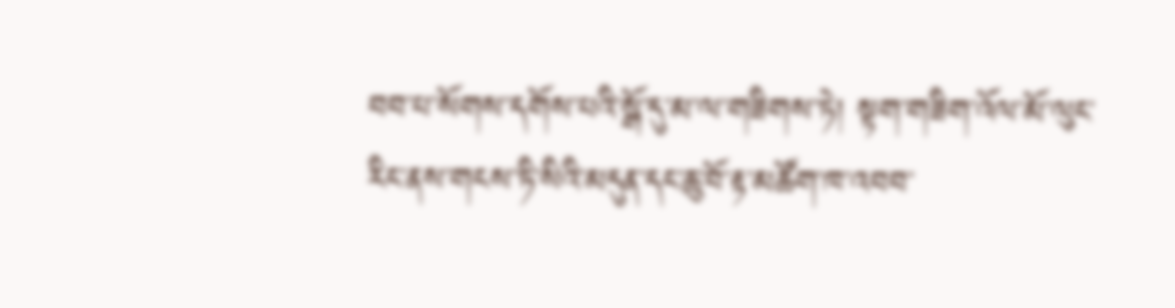བབ་པ་སོགས་དགོས་པའི་སྒོ་དུ་མ་ལ་གཟིགས་ཏེ། སྟག་གཟིག་འོལ་མོ་ལུང་རིང་ནས་གངས་ཏི་སིའི་མདུན་དང་ཆུ་བོ་རྟ་མཚོག་ཁ་འབབ་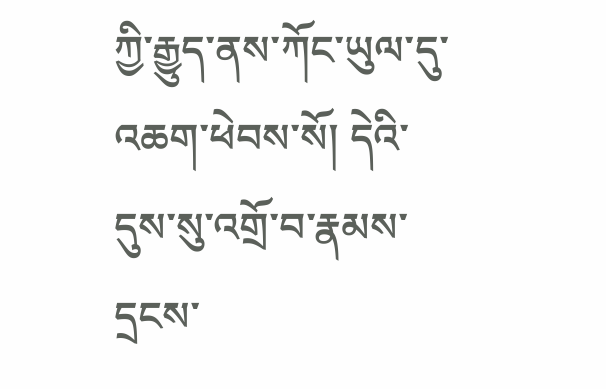ཀྱི་རྒྱུད་ནས་ཀོང་ཡུལ་དུ་འཆག་ཕེབས་སོ། དེའི་དུས་སུ་འགྲོ་བ་རྣམས་དྲངས་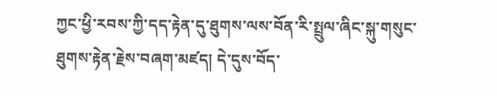ཀྱང་ཕྱི་རབས་ཀྱི་དད་རྟེན་དུ་ཐུགས་ལས་བོན་རི་སྤྲུལ་ཞིང་སྐུ་གསུང་ཐུགས་རྟེན་རྗེས་བཞག་མཛད། དེ་དུས་བོད་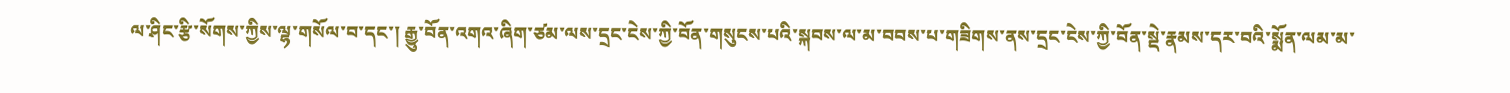ལ་ཤིང་རྩི་སོགས་ཀྱིས་ལྷ་གསོལ་བ་དང་། རྒྱུ་བོན་འགའ་ཞིག་ཙམ་ལས་དྲང་ངེས་ཀྱི་བོན་གསུངས་པའི་སྐབས་ལ་མ་བབས་པ་གཟིགས་ནས་དྲང་ངེས་ཀྱི་བོན་སྡེ་རྣམས་དར་བའི་སྨོན་ལམ་མ་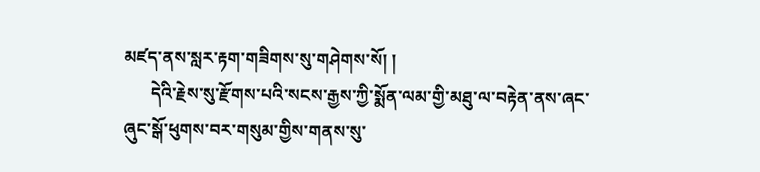མཛད་ནས་སླར་རྟག་གཟིགས་སུ་གཤེགས་སོ། །
      དེའི་རྗེས་སུ་རྫོགས་པའི་སངས་རྒྱས་ཀྱི་སྨོན་ལམ་གྱི་མཐུ་ལ་བརྟེན་ནས་ཞང་ཞུང་སྒོ་ཕུགས་བར་གསུམ་གྱིས་གནས་སུ་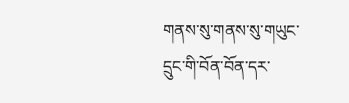གནས་སུ་གནས་སུ་གཡུང་དྲུང་གི་བོན་བོན་དར་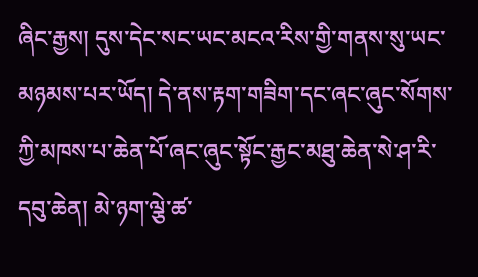ཞིང་རྒྱས། དུས་དེང་སང་ཡང་མངའ་རིས་གྱི་གནས་སུ་ཡང་མཉམས་པར་ཡོད། དེ་ནས་རྟག་གཟིག་དང་ཞང་ཞུང་སོགས་ཀྱི་མཁས་པ་ཆེན་པོ་ཞང་ཞུང་སྟོང་རྒྱང་མཐུ་ཆེན་སེ་ཤ་རི་དབུ་ཆེན། མེ་ཉག་ལྕེ་ཚ་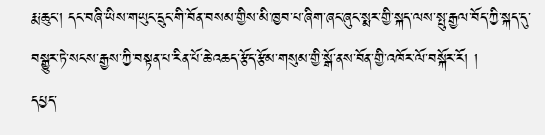རྨ་ཆུང་། དང་བཞི་ཡིས་གཡུང་དྲུང་གི་བོན་བསམ་གྱིས་མི་ཁྱབ་པ་ཞིག་ཞང་ཞུང་སྨར་གྱི་སྐད་ལས་སྤུ་རྒྱལ་བོད་ཀྱི་སྐད་དུ་བསྒྱུར་ཏེ་སངས་རྒྱས་ཀྱི་བསྟན་པ་རིན་པོ་ཆེ་འཆད་རྩོད་རྩོམ་གསུམ་གྱི་སྒོ་ནས་བོན་གྱི་འཁོར་ལོ་བསྐོར་རོ། །
དཔྱད་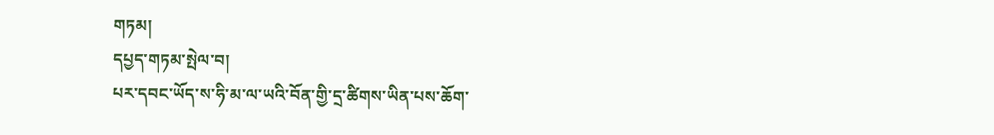གཏམ།
དཔྱད་གཏམ་སྤེལ་བ།
པར་དབང་ཡོད་ས་ཧི་མ་ལ་ཡའི་བོན་གྱི་དྲ་ཚིགས་ཡིན་པས་ཆོག་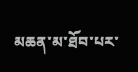མཆན་མ་ཐོབ་པར་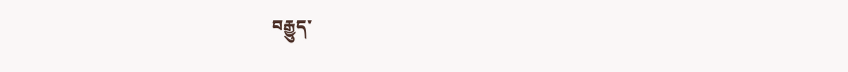བརྒྱུད་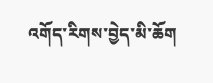འགོད་རིགས་བྱེད་མི་ཆོག